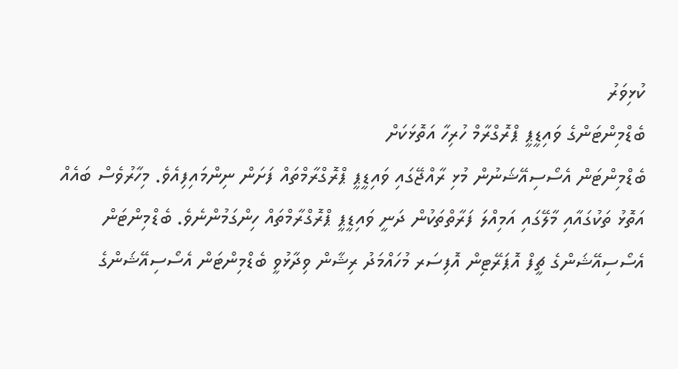ކުޅިވަރު
ބެޑްމިންޓަންގެ ވައިޑީޕީ ޕްރޮގްރާމް ހުރިހާ އަތޮޅަކަށް
ބެޑްމިންޓަން އެސޯސިއޭޝަނުން މުޅި ރާއްޖޭގައި ވައިޑީޕީ ޕްރޮގްރާމްތައް ފަށަން ނިންމައިފިއެވެ. މިހާރުވެސް ބައެއް އަތޮޅު ތަކުގައާއި މާލޭގައި އަމިއްލަ ފަރާތްތަކުން ދަނީ ވައިޑީޕީ ޕްރޮގްރާމްތައް ހިންގަމުންނެވެ. ބެޑްމިންޓަން އެސޯސިއޭޝަންގެ ޗީފް އޮޕަރޭޓިން އޮފިސަރ މުހައްމަދު ރިޝާން ވިދާޅުވީ ބެޑްމިންޓަން އެސޯސިއޭޝަންގެ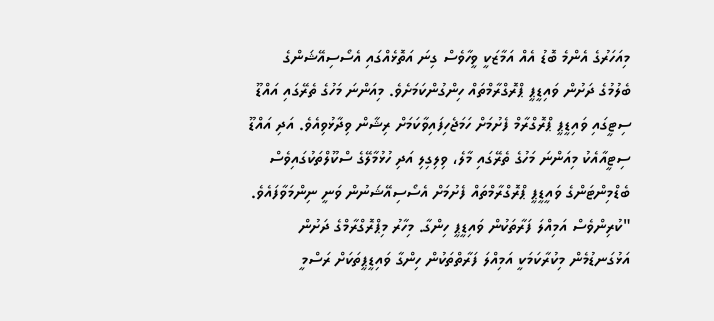މިއަހަރުގެ އެންމެ ބޮޑު އެއް އަމާޒަކީ ވީހާވެސް ގިނަ އަތޮޅެއްގައި އެސޯސިއޭޝަންގެ ބެލުމުގެ ދަށުން ވައިޑީޕީ ޕްރޮގްރާމްތައް ހިންގުންކަމަށެވެ. މިއަންނަ މަހުގެ ތެރޭގައި އައްޑޫ ސިޓީގައި ވައިޑީޕީ ޕްރޮގްރާމް ފެށުމަށް ހަމަޖެހިފައިވާކަމަށް ރިޝާން ވިދާޅުވިއެވެ. އަދި އައްޑޫ ސިޓީއާއެކު މިއަންނަ މަހުގެ ތެރޭގައި މާލެ، ވިލިގިލި އަދި ހުޅުމާލޭގެ ސްކޫލްތަކުގައިވެސް ބެޑްމިންޓަންގެ ވައީޑީޕީ ޕްރޮގްރާމްތައް ފެށުމަށް އެސޯސިއޭޝަނުން ވަނީ ނިންމަވާފައެވެ.
"ކުރިންވެސް އަމިއްލަ ފަރާތަކުން ވައިޑީޕީ ހިންގާ. މިހާރު މިޕްރޮގްރާމްގެ ދަށުން އަޅުގަނޑުމެން މިކުރާކަމަކީ އަމިއްލަ ފަރާތްތަކުން ހިންގާ ވައިޑީޕީތަކަށް ރަސްމީ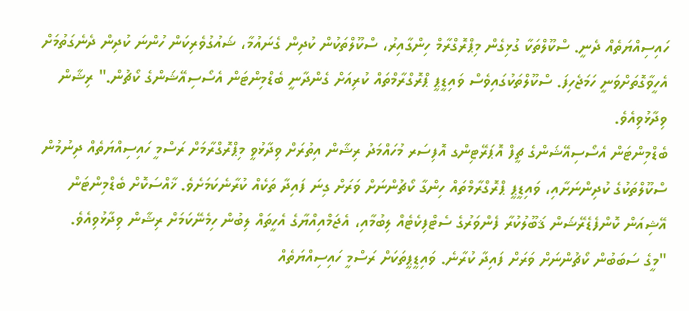ހައިސިއްޔަތެއް ދެނީ. ސްކޫލްތަކާ ގުޅިގެން މިޕްރޮގްރާމް ހިންގާއިރު، ސްކޫލްތަކުން ކުދިން ގެނައުމާ، ޝައުގުވެރިކަން ހުންނަ ކުދިން ދެނެގަތުމަށް އެހީވާގޮތަށްވަނީ ހަމަޖެހިފަ. ސްކޫލްތަކުގައިވެސް ވައިޑީޕީ ޕްރޮގްރާމްތައް ކުރިއަށް ގެންދާނީ ބެޑްމިންޓަން އެސޯސިއޭޝަންގެ ކޯޗުން." ރިޝާން ވިދާޅުވިއެވެ.
ބެޑްމިންޓަން އެސޯސިއޭޝަންގެ ޗީފް އޮޕަރޭޓިންގ އޮފިސަރ މުހައްމަދު ރިޝާން އިތުރަށް ވިދާޅުވީ މިޕްރޮގްރާމަށް ރަސްމީ ހައިސިއްޔަތެއް ދިނުމުން ސްކޫލްތަކުގެ ކުދިންނަށާއި، ވައިޑީޕީ ޕްރޮގްރާމްތައް ހިންގާ ކޯޗުންނަށް ވަރަށް ގިނަ ފައިދާ ތަކެއް ކުރާނެކަމަށެވެ. ޚާއްސަކޮށް ބެޑްމިންޓަން އޭޝިއަން ކޮންފެޑެރޭޝަން ޤަބޫލުކުރާ ފެންވަރުގެ ސެޓްފިކެޓެއް ލިބުމާއި، އެޖަމްއިއްޔާގެ އެހީތައް ލިބުން ހިމެނޭކަމަށް ރިޝާން ވިދާޅުވިއެވެ.
"މީގެ ސަބަބުން ކޯޗުންނަށް ވަރަށް ފައިދާ ކުރާނެ. ވައިޑީޕީތަކަށް ރަސްމީ ހައިސިއްޔަތެއް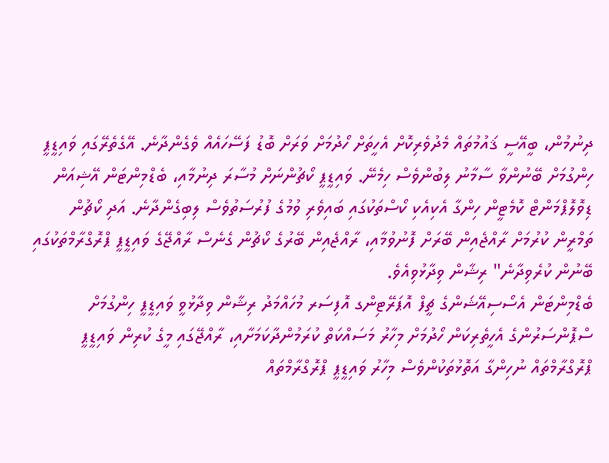ދިނުމުން، ބީއޭސީ ޤައުމުތައް މެދުވެރިކޮށް އެހީތަށް ހޯދުމަށް ވަރަށް ބޮޑު ފަސޭހައެއް ވެގެންދާނެ. އޭގެތެރޭގައި ވައިޑީޕީ ހިންގުމަށް ބޭނުންވާ ސާމާނު ލިބުންވެސް ހިމެނޭ. ވައިޑީޕީ ކޯޗުންނަށް މުސާރަ ދިނުމާއި، ބެޑްމިންޓަން އޭޝިއަން ޑިވޮލޮޕްމަންޓް ކޮމެޓީން ހިންގާ އެކިއެކި ކޯސްތަކުގައި ބައިވެރި ވުމުގެ ފުރުސަތުވެސް ލިބިގެންދާނެ. އަދި ކޯޗުން ތަމްރީން ކުރުމަށް ރާއްޖެއިން ބޭރަށް ފޮނުވުމާއި، ރާއްޖެއިން ބޭރުގެ ކޯޗުން ގެނެސް ރާއްޖޭގެ ވައިޑީޕީ ޕްރޮގްރާމްތަކުގައި ބޭނުން ކުރެވިދާނެ" ރިޝާން ވިދާޅުވިއެވެ.
ބެޑްމިންޓަން އެސޯސިއޭޝަންގެ ޗީފް އޮޕަރޭޓިންގ އޮފިސަރ މުހައްމަދު ރިޝާން ވިދާޅުވީ ވައިޑީޕީ ހިންގުމަށް ސްޕޮންސަރުންގެ އެހީތެރިކަން ހޯދުމަށް މިހާރު މަސައްކަތް ކުރަމުންދާކަމަށާއި، ރާއްޖޭގައި މީގެ ކުރިން ވައިޑީޕީ ޕްރޮގްރާމްތައް ނުހިންގާ އަތޮޅުތަކުންވެސް މިހާރު ވައިޑީޕީ ޕްރޮގްރާމްތައް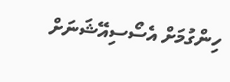ހިންގުމަށް އެސޯސިއޭޝަނަށް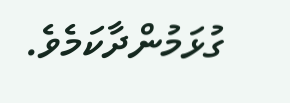ގުޅަމުންދާކަމެވެ.